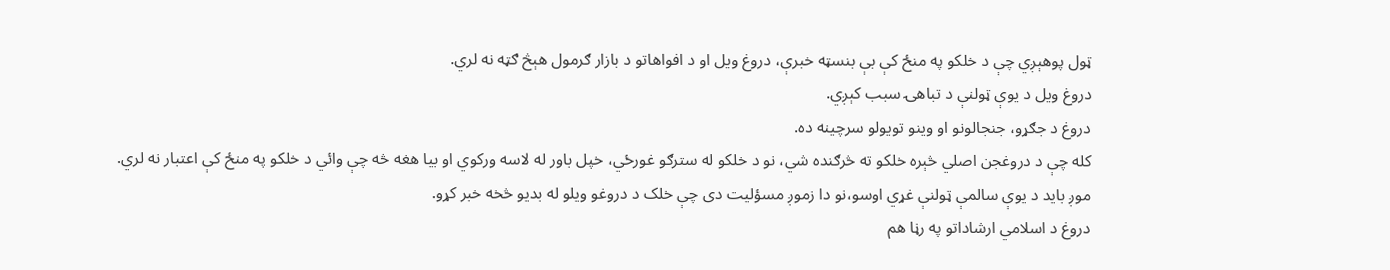ټول پوهېږي چې د خلکو په منځ کې بې بنسټه خبرې، دروغ ویل او د افواهاتو د بازار ګرمول هېڅ ګټه نه لري.
دروغ ویل د یوې ټولنې د تباهۍ سبب کېږي.
دروغ د جګړو، جنجالونو او وینو تویولو سرچینه ده.
کله چې د دروغجن اصلي څېره خلکو ته څرګنده شي، نو د خلکو له سترګو غورځي، خپل باور له لاسه ورکوي او بیا هغه څه چې وائي د خلکو په منځ کې اعتبار نه لري.
موږ باید د یوې سالمې ټولنې غړي اوسو،نو دا زموږ مسؤلیت دی چې خلک د دروغو ویلو له بدیو څخه خبر کړو.
دروغ د اسلامي ارشاداتو په رڼا هم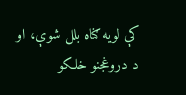کې لویه ګناه بلل شوې، او د دروغجنو خلکو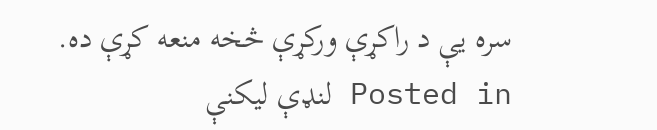سره یې د راکړې ورکړې څخه منعه کړې ده.
Posted in لنډې لیکنې